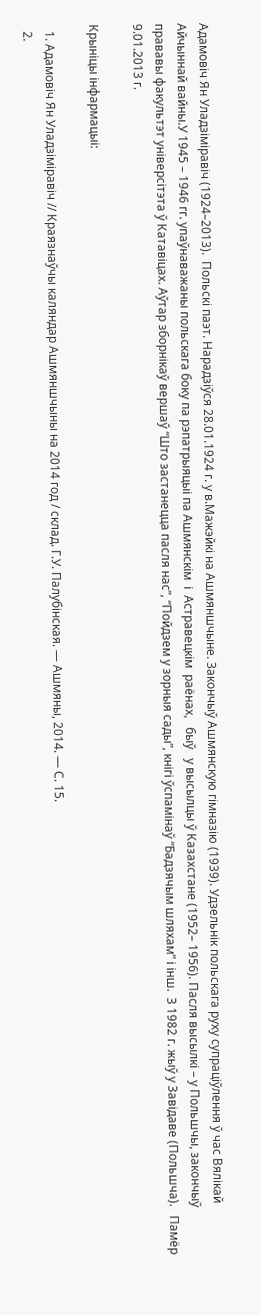Адамовіч Ян Уладзіміравіч (1924–2013).  Польскі паэт. Нарадзіўся 28.01.1924 г. у в.Мажэйкі на Ашмяншчыне. Закончыў Ашмянскую гімназію (1939). Удзельнік польскага руху супраціўлення ў час Вялікай Айчыннай вайны.У 1945 – 1946 гг. упаўнаважаны польскага боку па рэпатрыяцыі па Ашмянскім  і  Астравецкім  раёнах,   быў   у высылцы ў Казахстане (1952– 1956). Пасля высылкі – у Польшчы, закончыў прававы факультэт універсітэта ў Катавіцах. Аўтар зборнікаў вершаў “Што застанецца пасля нас”, “Пойдзем у зорныя сады”, кнігі ўспамінаў “Бадзячым шляхам” і інш.  З 1982 г. жыў у Завідаве (Польшча).   Памёр 9.01.2013 г.

Крыніцы інфармацыі:

  1. Адамовіч Ян Уладзіміравіч // Краязнаўчы каляндар Ашмяншчыны на 2014 год / склад. Г.У. Палубінская. — Ашмяны, 2014. — С. 15.
  2.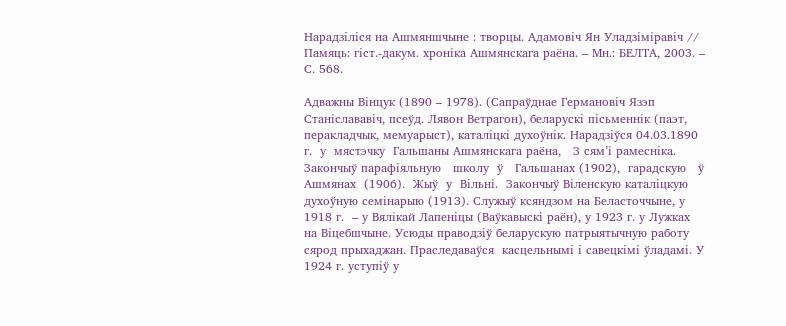Нарадзіліся на Ашмяншчыне : творцы. Адамовіч Ян Уладзіміравіч // Памяць: гіст.-дакум. хроніка Ашмянскага раёна. – Мн.: БЕЛТА, 2003. – С. 568.

Адважны Вінцук (1890 – 1978). (Сапраўднае Германовіч Язэп Станіслававіч, псеўд. Лявон Ветрагон), беларускі пісьменнік (паэт,  перакладчык, мемуарыст), каталіцкі духоўнік. Нарадзіўся 04.03.1890 г.  у  мястэчку  Гальшаны Ашмянскага раёна,   З сям’і рамесніка. Закончыў парафіяльную   школу  ў   Гальшанах (1902),  гарадскую   ў    Ашмянах  (1906).  Жыў  у  Вільні.  Закончыў Віленскую каталіцкую духоўную семінарыю (1913). Служыў ксяндзом на Беласточчыне, у 1918 г.  – у Вялікай Лапеніцы (Ваўкавыскі раён), у 1923 г. у Лужках на Віцебшчыне. Усюды праводзіў беларускую патрыятычную работу сярод прыхаджан. Праследаваўся  касцельнымі і савецкімі ўладамі. У 1924 г. уступіў у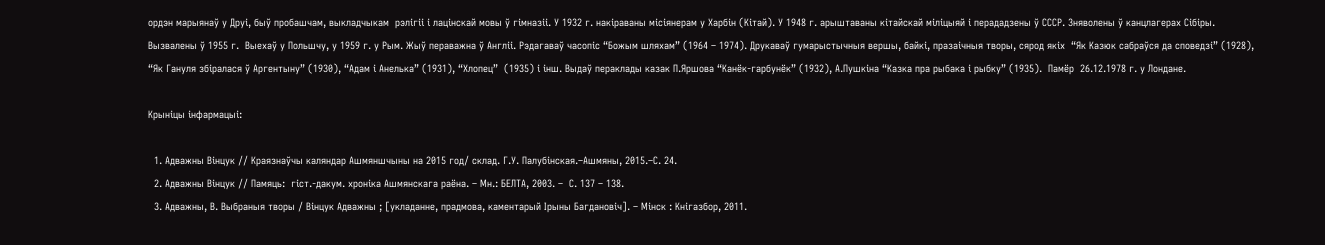ордэн марыянаў у Друі, быў пробашчам, выкладчыкам  рэлігіі і лацінскай мовы ў гімназіі. У 1932 г. накіраваны місіянерам у Харбін (Кітай). У 1948 г. арыштаваны кітайскай міліцыяй і перададзены ў СССР. Зняволены ў канцлагерах Сібіры. Вызвалены ў 1955 г.  Выехаў у Польшчу, у 1959 г. у Рым. Жыў пераважна ў Англіі. Рэдагаваў часопіс “Божым шляхам” (1964 – 1974). Друкаваў гумарыстычныя вершы, байкі, празаічныя творы, сярод якіх  “Як Казюк сабраўся да споведзі” (1928),  “Як Гануля збіралася ў Аргентыну” (1930), “Адам і Анелька” (1931), “Хлопец”  (1935) і інш. Выдаў пераклады казак П.Яршова “Канёк-гарбунёк” (1932), А.Пушкіна “Казка пра рыбака і рыбку” (1935).  Памёр  26.12.1978 г. у Лондане.

Крыніцы інфармацыі:

  1. Адважны Вінцук // Краязнаўчы каляндар Ашмяншчыны на 2015 год/ склад. Г.У. Палубінская.–Ашмяны, 2015.–С. 24.
  2. Адважны Вінцук // Памяць:  гіст.-дакум. хроніка Ашмянскага раёна. – Мн.: БЕЛТА, 2003. –  С. 137 – 138.
  3. Адважны, В. Выбраныя творы / Вінцук Адважны ; [укладанне, прадмова, каментарый Ірыны Багдановіч]. – Мінск : Кнігазбор, 2011.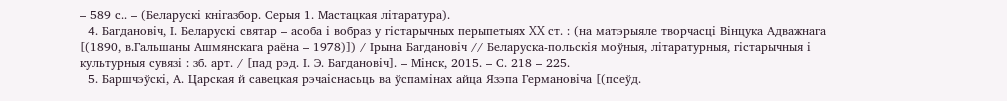– 589 с.. – (Беларускі кнігазбор. Серыя 1. Мастацкая літаратура).
  4. Багдановіч, І. Беларускі святар – асоба і вобраз у гістарычных перыпетыях XX ст. : (на матэрыяле творчасці Вінцука Адважнага [(1890, в.Гальшаны Ашмянcкага раёна – 1978)]) / Ірына Багдановіч // Беларуска-польскія моўныя, літаратурныя, гістарычныя і культурныя сувязі : зб. арт. / [пад рэд. І. Э. Багдановіч]. – Мінск, 2015. – С. 218 – 225.
  5. Баршчэўскі, А. Царская й савецкая рэчаіснасьць ва ўспамінах айца Язэпа Германовіча [(псеўд.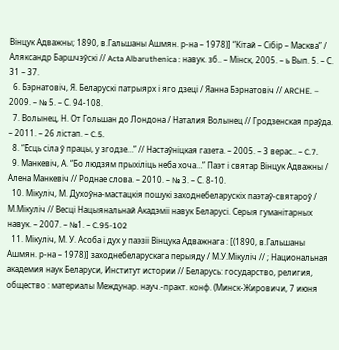Вінцук Адважны; 1890, в.Гальшаны Ашмян. р-на – 1978)] “Кітай – Сібір – Масква” / Аляксандр Баршчэўскі // Acta Albaruthenica : навук. зб.. – Мінск, 2005. – ь Вып. 5. – С. 31 – 37.
  6. Бэрнатовіч, Я. Беларускі патрыярх і яго дзеці / Яанна Бэрнатовіч // ARCHE. – 2009. – № 5. – С. 94-108.
  7. Волынец, Н. От Гольшан до Лондона / Наталия Волынец // Гродзенская праўда. – 2011. – 26 лістап. – C.5.
  8. “Ёсць сiла ў працы, у згодзе…” // Настаўнiцкая газета. – 2005. – 3 верас.. – C.7.
  9. Манкевіч, А. “Бо людзям прыхіліць неба хоча…” Паэт і святар Вінцук Адважны / Алена Манкевіч // Роднае слова. – 2010. – № 3. – С. 8-10.
  10. Мікуліч, М. Духоўна-мастацкія пошукі заходнебеларускіх паэтаў-святароў / М.Мікуліч // Весцi Нацыянальнай Акадэмii навук Беларусi. Серыя гуманiтарных навук. – 2007. – №1. – C.95-102
  11. Мікуліч, М. У. Асоба і дух у паэзіі Вінцука Адважнага : [(1890, в.Гальшаны Ашмян. р-на – 1978)] заходнебеларускага перыяду / М.У.Мікуліч // ; Национальная академия наук Беларуси, Институт истории // Беларусь: государство, религия, общество : материалы Междунар. науч.-практ. конф. (Минск-Жировичи, 7 июня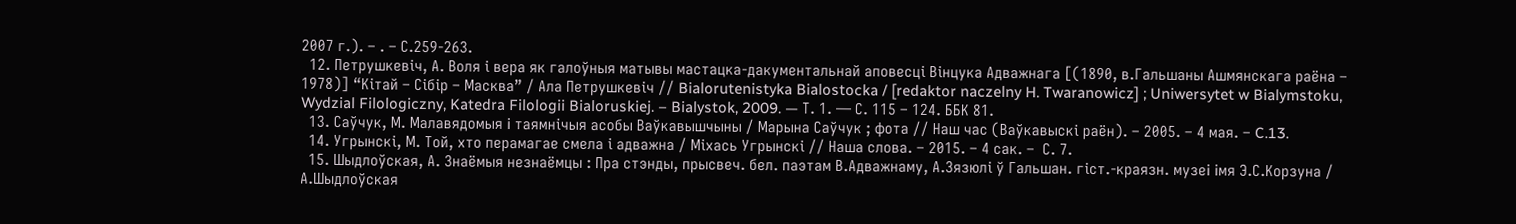2007 г.). – . – С.259-263.
  12. Петрушкевіч, А. Воля і вера як галоўныя матывы мастацка-дакументальнай аповесці Вінцука Адважнага [(1890, в.Гальшаны Ашмянcкага раёна – 1978)] “Кітай – Сібір – Масква” / Ала Петрушкевіч // Bialorutenistyka Bialostocka / [redaktor naczelny H. Twaranowicz] ; Uniwersytet w Bialymstoku, Wydzial Filologiczny, Katedra Filologii Bialoruskiej. – Bialystok, 2009. — Т. 1. — С. 115 – 124. ББК 81.
  13. Саўчук, М. Малавядомыя i таямнiчыя асобы Ваўкавышчыны / Марына Саўчук ; фота // Наш час (Ваўкавыскi раён). – 2005. – 4 мая. – C.13.
  14. Угрынскі, М. Той, хто перамагае смела і адважна / Міхась Угрынскі // Наша слова. – 2015. – 4 сак. –  С. 7.
  15. Шыдлоўская, А. Знаёмыя незнаёмцы : Пра стэнды, прысвеч. бел. паэтам В.Адважнаму, А.Зязюлi ў Гальшан. гiст.-краязн. музеi iмя Э.С.Корзуна / А.Шыдлоўская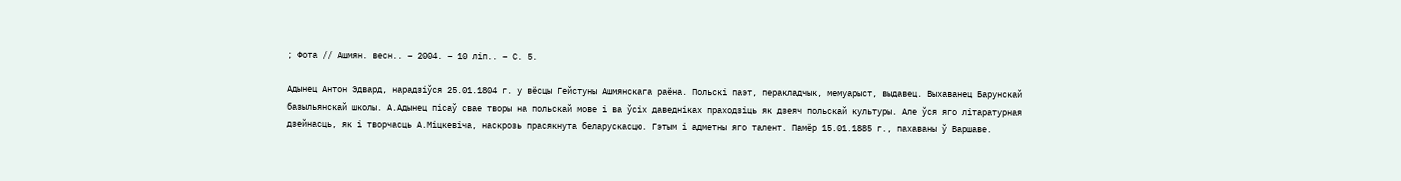; Фота // Ашмян. весн.. – 2004. – 10 лiп.. – C. 5.

Адынец Антон Эдвард, нарадзіўся 25.01.1804 г. у вёсцы Гейстуны Ашмянскага раёна. Польскі паэт, перакладчык, мемуарыст, выдавец. Выхаванец Барунскай базыльянскай школы. А.Адынец пісаў свае творы на польскай мове і ва ўсіх даведніках праходзіць як дзеяч польскай культуры. Але ўся яго літаратурная дзейнасць, як і творчасць А.Міцкевіча, наскрозь прасякнута беларускасцю. Гэтым і адметны яго талент. Памёр 15.01.1885 г., пахаваны ў Варшаве.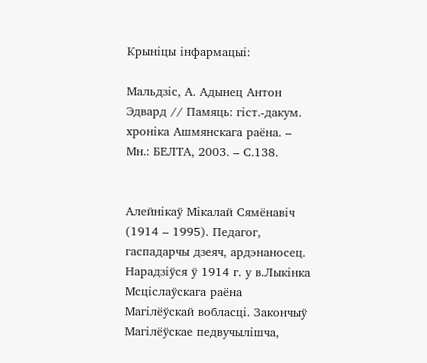Крыніцы інфармацыі:

Мальдзiс, А. Адынец Антон Эдвард // Памяць: гіст.-дакум. хроніка Ашмянскага раёна. – Мн.: БЕЛТА, 2003. – С.138.


Алейнікаў Мікалай Сямёнавіч (1914 – 1995). Педагог, гаспадарчы дзеяч, ардэнаносец.  Нарадзіўся ў 1914 г. у в.Лыкінка Мсціслаўскага раёна Магілёўскай вобласці. Закончыў Магілёўскае педвучылішча,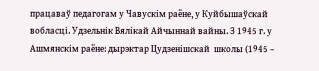працаваў педагогам у Чавускім раёне, у Куйбышаўскай вобласці. Удзельнік Вялікай Айчыннай вайны. З 1945 г. у Ашмянскім раёне: дырэктар Цудзенішскай  школы (1945 –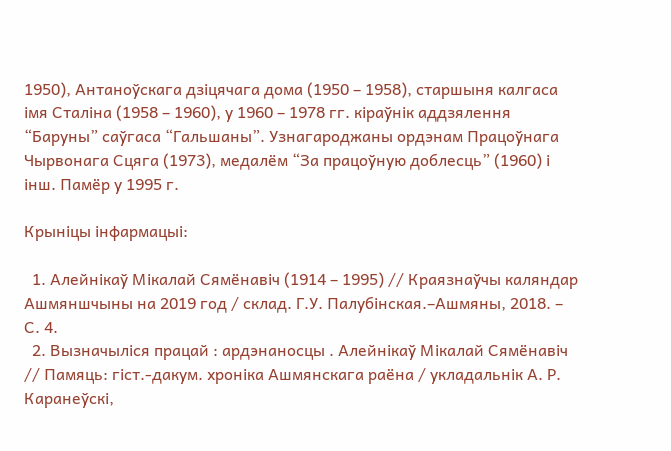1950), Антаноўскага дзіцячага дома (1950 – 1958), старшыня калгаса імя Сталіна (1958 – 1960), у 1960 – 1978 гг. кіраўнік аддзялення “Баруны” саўгаса “Гальшаны”. Узнагароджаны ордэнам Працоўнага Чырвонага Сцяга (1973), медалём “За працоўную доблесць” (1960) і інш. Памёр у 1995 г.

Крыніцы інфармацыі:

  1. Алейнікаў Мікалай Сямёнавіч (1914 – 1995) // Краязнаўчы каляндар Ашмяншчыны на 2019 год / склад. Г.У. Палубінская.–Ашмяны, 2018. – С. 4.
  2. Вызначыліся працай : ардэнаносцы . Алейнікаў Мікалай Сямёнавіч // Памяць: гіст.-дакум. хроніка Ашмянскага раёна / укладальнік А. Р. Каранеўскі,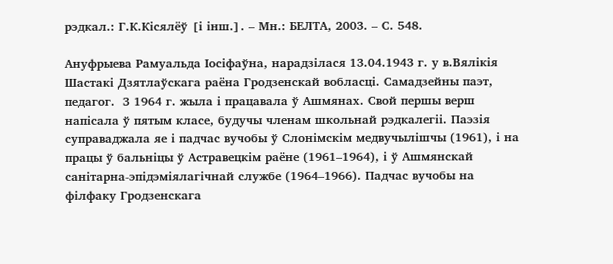рэдкал.: Г.К.Кісялёў [і інш.]. – Мн.: БЕЛТА, 2003. – С. 548.

Ануфрыева Рамуальда Іосіфаўна, нарадзілася 13.04.1943 г. у в.Вялікія Шастакі Дзятлаўскага раёна Гродзенскай вобласці. Самадзейны паэт, педагог.  З 1964 г. жыла і працавала ў Ашмянах. Свой першы верш напісала ў пятым класе, будучы членам школьнай рэдкалегіі. Паэзія суправаджала яе і падчас вучобы ў Слонімскім медвучылішчы (1961), і на працы ў бальніцы ў Астравецкім раёне (1961–1964), і ў Ашмянскай санітарна-эпідэміялагічнай службе (1964–1966). Падчас вучобы на філфаку Гродзенскага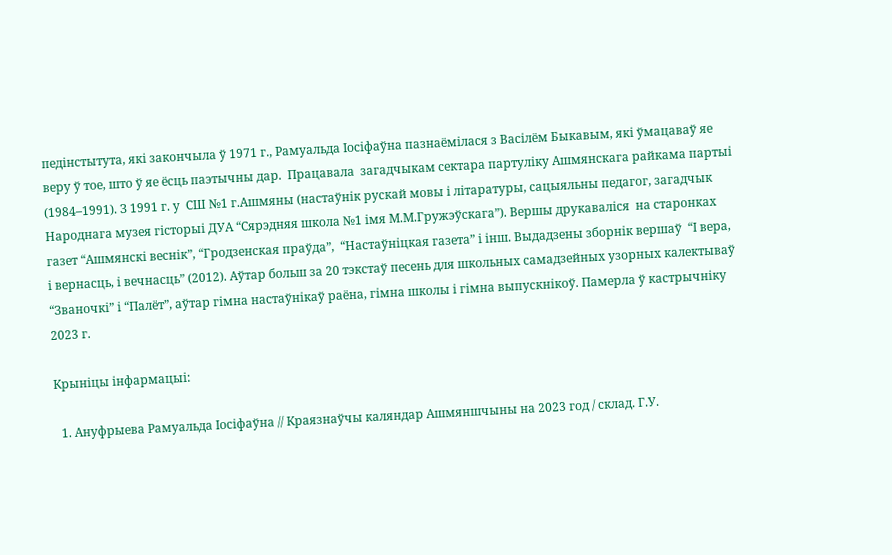педінстытута, які закончыла ў 1971 г., Рамуальда Іосіфаўна пазнаёмілася з Васілём Быкавым, які ўмацаваў яе веру ў тое, што ў яе ёсць паэтычны дар.  Працавала  загадчыкам сектара партуліку Ашмянскага райкама партыі (1984–1991). З 1991 г. у  СШ №1 г.Ашмяны (настаўнік рускай мовы і літаратуры, сацыяльны педагог, загадчык Народнага музея гісторыі ДУА “Сярэдняя школа №1 імя М.М.Гружэўскага”). Вершы друкаваліся  на старонках  газет “Ашмянскі веснік”, “Гродзенская праўда”,  “Настаўніцкая газета” і інш. Выдадзены зборнік вершаў  “І вера, і вернасць, і вечнасць” (2012). Аўтар больш за 20 тэкстаў песень для школьных самадзейных узорных калектываў “Званочкі” і “Палёт”, аўтар гімна настаўнікаў раёна, гімна школы і гімна выпускнікоў. Памерла ў кастрычніку 2023 г.

Крыніцы інфармацыі:

  1. Ануфрыева Рамуальда Іосіфаўна // Краязнаўчы каляндар Ашмяншчыны на 2023 год / склад. Г.У.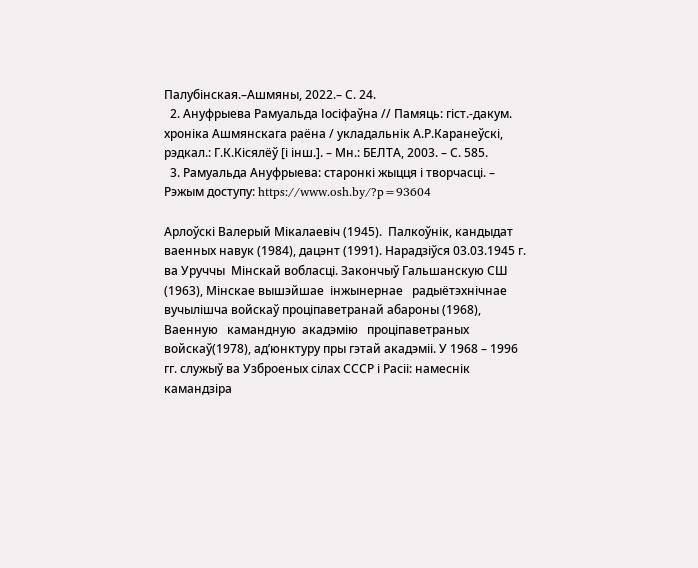Палубінская.–Ашмяны, 2022.– С. 24.
  2. Ануфрыева Рамуальда Іосіфаўна // Памяць: гіст.-дакум. хроніка Ашмянскага раёна / укладальнік А.Р.Каранеўскі, рэдкал.: Г.К.Кісялёў [і інш.]. – Мн.: БЕЛТА, 2003. – С. 585.
  3. Рамуальда Ануфрыева: старонкі жыцця і творчасці. – Рэжым доступу: https://www.osh.by/?p=93604

Арлоўскі Валерый Мікалаевіч (1945).  Палкоўнік, кандыдат ваенных навук (1984), дацэнт (1991). Нарадзіўся 03.03.1945 г. ва Уруччы  Мінскай вобласці. Закончыў Гальшанскую СШ (1963), Мінскае вышэйшае  інжынернае   радыётэхнічнае вучылішча войскаў проціпаветранай абароны (1968), Ваенную   камандную  акадэмію   проціпаветраных   войскаў(1978), ад’юнктуру пры гэтай акадэміі. У 1968 – 1996 гг. служыў ва Узброеных сілах СССР і Расіі: намеснік камандзіра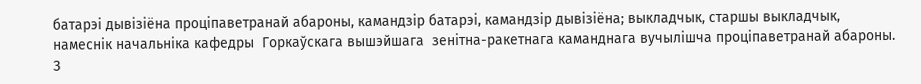батарэі дывізіёна проціпаветранай абароны, камандзір батарэі, камандзір дывізіёна; выкладчык, старшы выкладчык, намеснік начальніка кафедры  Горкаўскага вышэйшага  зенітна-ракетнага каманднага вучылішча проціпаветранай абароны. З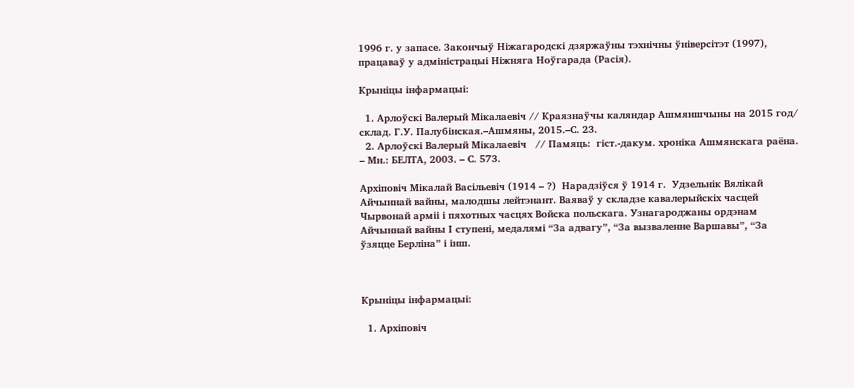1996 г. у запасе. Закончыў Ніжагародскі дзяржаўны тэхнічны ўніверсітэт (1997), працаваў у адміністрацыі Ніжняга Ноўгарада (Расія).

Крыніцы інфармацыі:

  1. Арлоўскі Валерый Мікалаевіч // Краязнаўчы каляндар Ашмяншчыны на 2015 год/ склад. Г.У. Палубінская.–Ашмяны, 2015.–С. 23.
  2. Арлоўскі Валерый Мікалаевіч   // Памяць:  гіст.-дакум. хроніка Ашмянскага раёна. – Мн.: БЕЛТА, 2003. – С. 573.

Архіповіч Мікалай Васільевіч (1914 – ?)  Нарадзіўся ў 1914 г.  Удзельнік Вялікай Айчыннай вайны, малодшы лейтэнант. Ваяваў у складзе кавалерыйскіх часцей Чырвонай арміі і пяхотных часцях Войска польскага. Узнагароджаны ордэнам Айчыннай вайны І ступені, медалямі “За адвагу”, “За вызваленне Варшавы”, “За ўзяцце Берліна” і інш.



Крыніцы інфармацыі:

  1. Архіповіч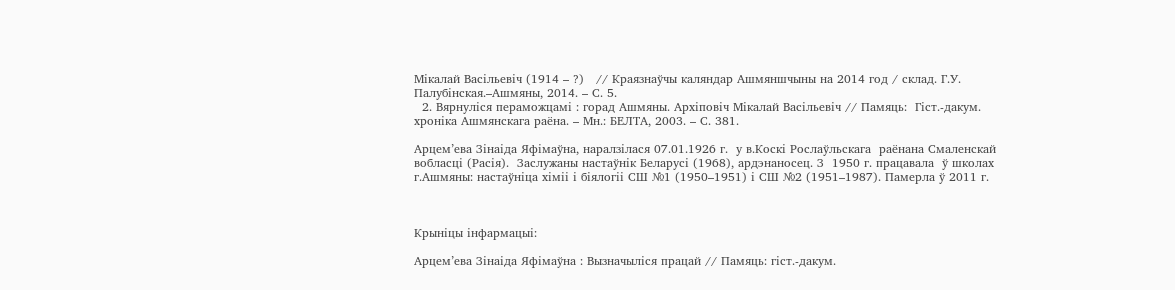Мікалай Васільевіч (1914 – ?)   // Краязнаўчы каляндар Ашмяншчыны на 2014 год / склад. Г.У. Палубінская.–Ашмяны, 2014. – С. 5.
  2. Вярнуліся пераможцамі : горад Ашмяны. Архіповіч Мікалай Васільевіч // Памяць:  Гіст.-дакум. хроніка Ашмянскага раёна. – Мн.: БЕЛТА, 2003. – С. 381.

Арцем’ева Зінаіда Яфімаўна, наралзілася 07.01.1926 г.  у в.Коскі Рослаўльскага  раёнана Смаленскай вобласці (Расія).  Заслужаны настаўнік Беларусі (1968), ардэнаносец. З  1950 г. працавала  ў школах г.Ашмяны: настаўніца хіміі і біялогіі СШ №1 (1950–1951) і СШ №2 (1951–1987). Памерла ў 2011 г.



Крыніцы інфармацыі:

Арцем’ева Зінаіда Яфімаўна : Вызначыліся працай // Памяць: гіст.-дакум.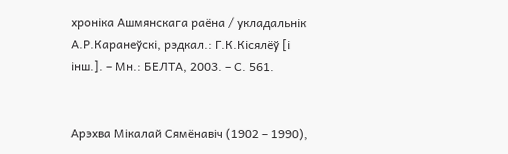хроніка Ашмянскага раёна / укладальнік А.Р.Каранеўскі, рэдкал.: Г.К.Кісялёў [і інш.]. – Мн.: БЕЛТА, 2003. – С. 561.


Арэхва Мікалай Сямёнавіч (1902 – 1990),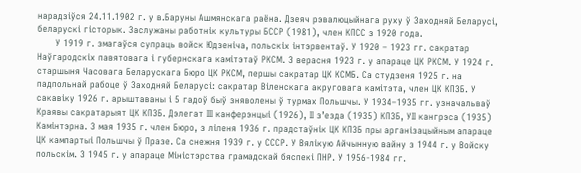нарадзіўся 24.11.1902 г. у в.Баруны Ашмянскага раёна. Дзеяч рэвалюцыйнага руху ў Заходняй Беларусі, беларускі гісторык. Заслужаны работнік культуры БССР (1981), член КПСС з 1920 года.
      У 1919 г. змагаўся супраць войск Юдзеніча, польскіх інтэрвентаў. У 1920 – 1923 гг. сакратар Наўгародскіх павятовага і губернскага камітэтаў РКСМ. З верасня 1923 г. у апараце ЦК РКСМ. У 1924 г. старшыня Часовага Беларускага Бюро ЦК РКСМ, першы сакратар ЦК КСМБ. Са студзеня 1925 г. на падпольнай рабоце ў Заходняй Беларусі: сакратар Віленскага акруговага камітэта, член ЦК КПЗБ. У сакавіку 1926 г. арыштаваны і 5 гадоў быў зняволены ў турмах Польшчы. У 1934–1935 гг. узначальваў Краявы сакратарыят ЦК КПЗБ. Дэлегат ІІІ канферэнцыі (1926), ІІ з’езда (1935) КПЗБ, УІІ кангрэса (1935) Камінтэрна. З мая 1935 г. член Бюро, з ліпеня 1936 г. прадстаўнік ЦК КПЗБ пры арганізацыйным апараце ЦК кампартыі Польшчы ў Празе. Са снежня 1939 г. у СССР. У Вялікую Айчынную вайну з 1944 г. у Войску польскім. З 1945 г. у апараце Міністэрства грамадскай бяспекі ПНР. У 1956-1984 гг.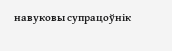навуковы супрацоўнік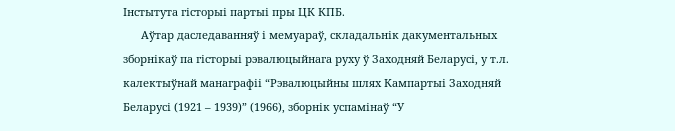Інстытута гісторыі партыі пры ЦК КПБ.
      Аўтар даследаванняў і мемуараў, складальнік дакументальных зборнікаў па гісторыі рэвалюцыйнага руху ў Заходняй Беларусі, у т.л. калектыўнай манаграфіі “Рэвалюцыйны шлях Кампартыі Заходняй Беларусі (1921 – 1939)” (1966), зборнік успамінаў “У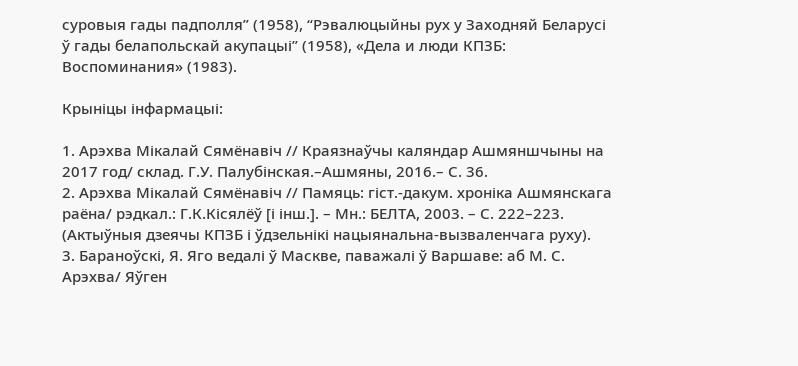суровыя гады падполля” (1958), “Рэвалюцыйны рух у Заходняй Беларусі ў гады белапольскай акупацыі” (1958), «Дела и люди КПЗБ: Воспоминания» (1983).

Крыніцы інфармацыі:

1. Арэхва Мікалай Сямёнавіч // Краязнаўчы каляндар Ашмяншчыны на 2017 год/ склад. Г.У. Палубінская.–Ашмяны, 2016.– С. 36.
2. Арэхва Мікалай Сямёнавіч // Памяць: гіст.-дакум. хроніка Ашмянскага раёна/ рэдкал.: Г.К.Кісялёў [і інш.]. – Мн.: БЕЛТА, 2003. – С. 222–223. (Актыўныя дзеячы КПЗБ і ўдзельнікі нацыянальна-вызваленчага руху).
3. Бараноўскі, Я. Яго ведалі ў Маскве, паважалі ў Варшаве: аб М. С. Арэхва/ Яўген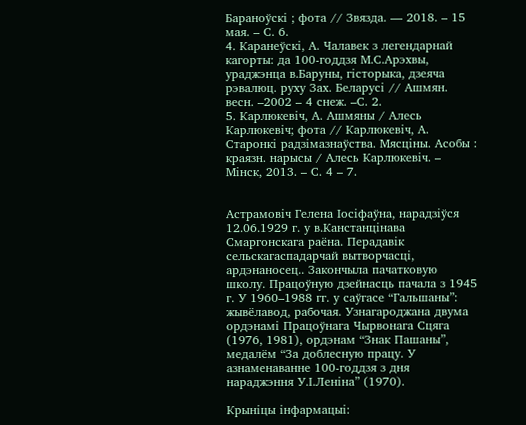Бараноўскі ; фота // Звязда. — 2018. – 15 мая. – С. 6.
4. Каранеўскi, А. Чалавек з легендарнай кагорты: да 100-годдзя М.С.Арэхвы, ураджэнца в.Баруны, гiсторыка, дзеяча рэвалюц. руху Зах. Беларусi // Ашмян. весн. –2002 – 4 снеж. –C. 2.
5. Карлюкевіч, А. Ашмяны / Алесь Карлюкевіч; фота // Карлюкевіч, А. Старонкі радзімазнаўства. Мясціны. Асобы : краязн. нарысы / Алесь Карлюкевіч. – Мінск, 2013. – С. 4 – 7.


Астрамовіч Гелена Іосіфаўна, нарадзіўся 12.06.1929 г. у в.Канстанцінава Смаргонскага раёна. Перадавік сельскагаспадарчай вытворчасці, ардэнаносец.. Закончыла пачатковую школу. Працоўную дзейнасць пачала з 1945 г. У 1960–1988 гг. у саўгасе “Гальшаны”: жывёлавод, рабочая. Узнагароджана двума ордэнамі Працоўнага Чырвонага Сцяга (1976, 1981), ордэнам “Знак Пашаны”, медалём “За доблесную працу. У азнаменаванне 100-годдзя з дня нараджэння У.І.Леніна” (1970).

Крыніцы інфармацыі: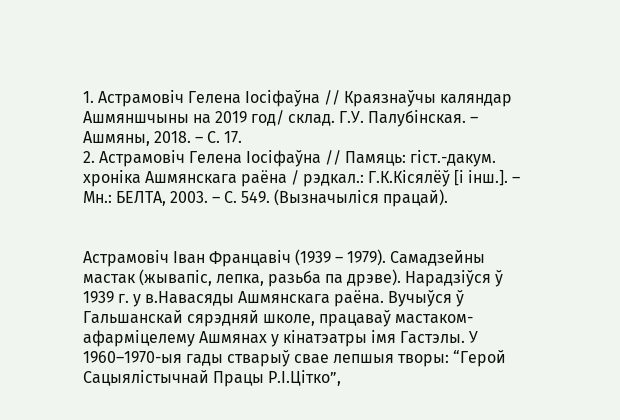1. Астрамовіч Гелена Іосіфаўна // Краязнаўчы каляндар Ашмяншчыны на 2019 год/ склад. Г.У. Палубінская. – Ашмяны, 2018. – С. 17.
2. Астрамовіч Гелена Іосіфаўна // Памяць: гіст.-дакум. хроніка Ашмянскага раёна / рэдкал.: Г.К.Кісялёў [і інш.]. – Мн.: БЕЛТА, 2003. – С. 549. (Вызначыліся працай).


Астрамовіч Іван Францавіч (1939 – 1979). Самадзейны мастак (жывапіс, лепка, разьба па дрэве). Нарадзіўся ў 1939 г. у в.Навасяды Ашмянскага раёна. Вучыўся ў Гальшанскай сярэдняй школе, працаваў мастаком-афарміцелему Ашмянах у кінатэатры імя Гастэлы. У 1960–1970-ыя гады стварыў свае лепшыя творы: “Герой Сацыялістычнай Працы Р.І.Цітко”,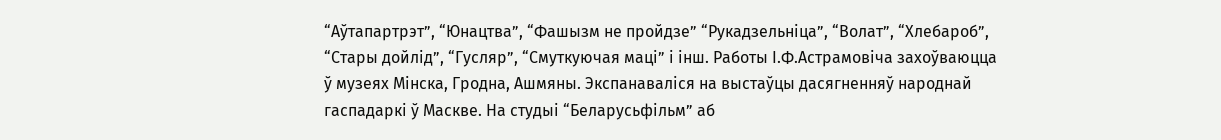“Аўтапартрэт”, “Юнацтва”, “Фашызм не пройдзе” “Рукадзельніца”, “Волат”, “Хлебароб”, “Стары дойлід”, “Гусляр”, “Смуткуючая маці” і інш. Работы І.Ф.Астрамовіча захоўваюцца ў музеях Мінска, Гродна, Ашмяны. Экспанаваліся на выстаўцы дасягненняў народнай гаспадаркі ў Маскве. На студыі “Беларусьфільм” аб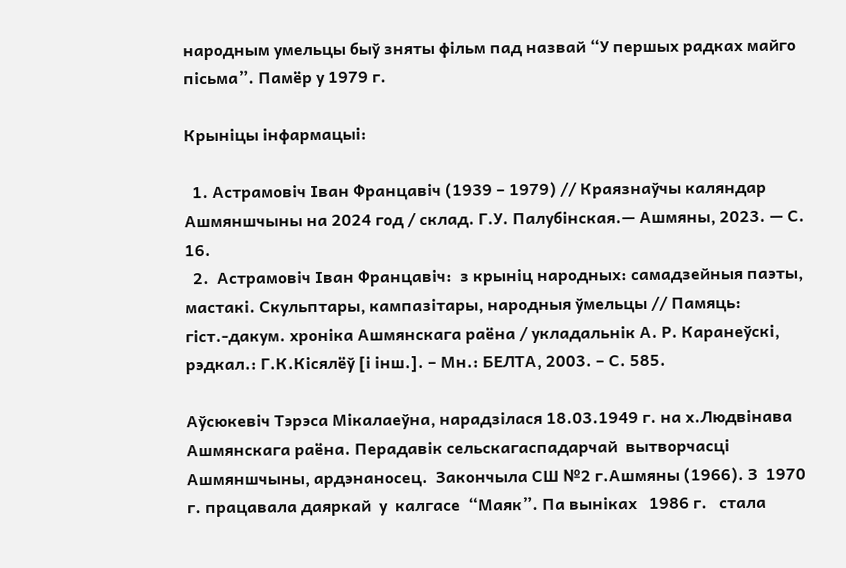народным умельцы быў зняты фільм пад назвай “У першых радках майго пісьма”. Памёр у 1979 г.

Крыніцы інфармацыі:

  1. Астрамовіч Іван Францавіч (1939 – 1979) // Краязнаўчы каляндар Ашмяншчыны на 2024 год / склад. Г.У. Палубінская.— Ашмяны, 2023. — С. 16.
  2.  Астрамовіч Іван Францавіч:  з крыніц народных: самадзейныя паэты, мастакі. Скульптары, кампазітары, народныя ўмельцы // Памяць:  гіст.-дакум. хроніка Ашмянскага раёна / укладальнік А. Р. Каранеўскі, рэдкал.: Г.К.Кісялёў [і інш.]. – Мн.: БЕЛТА, 2003. – С. 585.

Аўсюкевіч Тэрэса Мікалаеўна, нарадзілася 18.03.1949 г. на х.Людвінава Ашмянскага раёна. Перадавік сельскагаспадарчай  вытворчасці Ашмяншчыны, ардэнаносец.  Закончыла СШ №2 г.Ашмяны (1966). З  1970 г. працавала даяркай  у  калгасе  “Маяк”. Па выніках   1986 г.   стала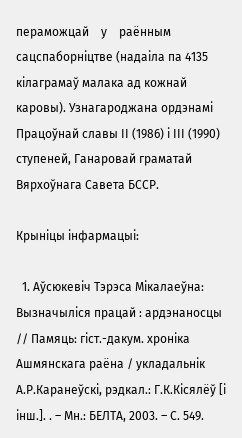пераможцай    у    раённым сацспаборніцтве (надаіла па 4135 кілаграмаў малака ад кожнай каровы). Узнагароджана ордэнамі Працоўнай славы ІІ (1986) і ІІІ (1990) ступеней, Ганаровай граматай Вярхоўнага Савета БССР.

Крыніцы інфармацыі:

  1. Аўсюкевіч Тэрэса Мікалаеўна: Вызначыліся працай : ардэнаносцы // Памяць: гіст.-дакум. хроніка Ашмянскага раёна / укладальнік А.Р.Каранеўскі, рэдкал.: Г.К.Кісялёў [і інш.]. . – Мн.: БЕЛТА, 2003. – С. 549.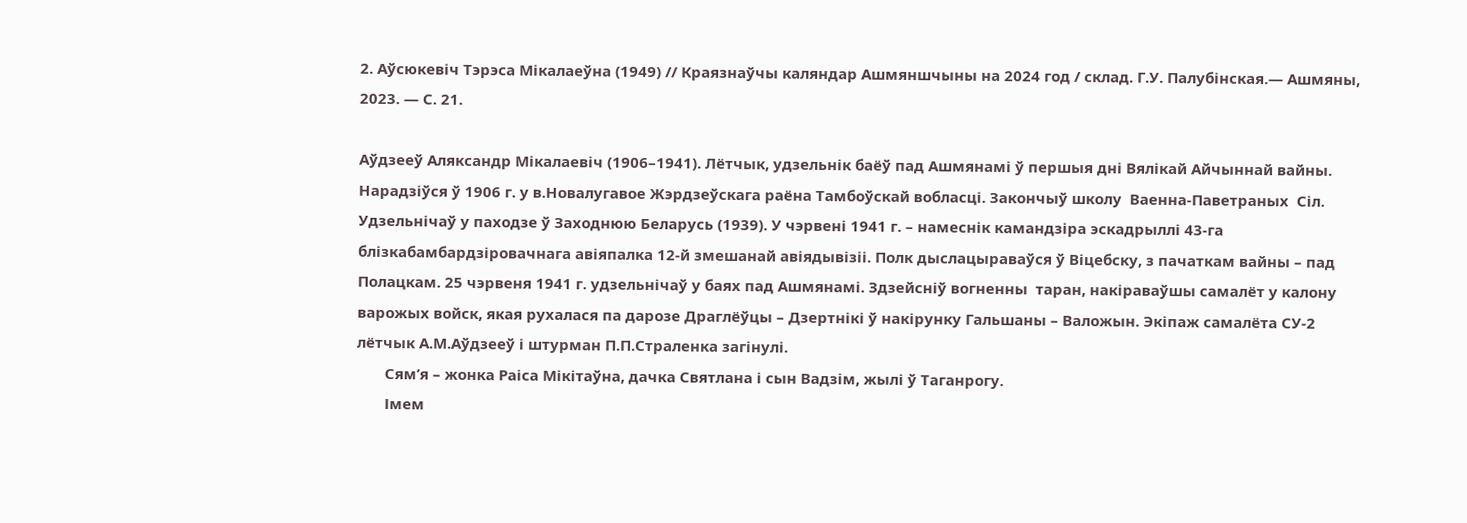2. Аўсюкевіч Тэрэса Мікалаеўна (1949) // Краязнаўчы каляндар Ашмяншчыны на 2024 год / склад. Г.У. Палубінская.— Ашмяны, 2023. — С. 21.

Аўдзееў Аляксандр Мікалаевіч (1906–1941). Лётчык, удзельнік баёў пад Ашмянамі ў першыя дні Вялікай Айчыннай вайны. Нарадзіўся ў 1906 г. у в.Новалугавое Жэрдзеўскага раёна Тамбоўскай вобласці. Закончыў школу  Ваенна-Паветраных  Сіл. Удзельнічаў у паходзе ў Заходнюю Беларусь (1939). У чэрвені 1941 г. – намеснік камандзіра эскадрыллі 43-га блізкабамбардзіровачнага авіяпалка 12-й змешанай авіядывізіі. Полк дыслацыраваўся ў Віцебску, з пачаткам вайны – пад Полацкам. 25 чэрвеня 1941 г. удзельнічаў у баях пад Ашмянамі. Здзейсніў вогненны  таран, накіраваўшы самалёт у калону варожых войск, якая рухалася па дарозе Драглёўцы – Дзертнікі ў накірунку Гальшаны – Валожын. Экіпаж самалёта СУ-2 лётчык А.М.Аўдзееў і штурман П.П.Страленка загінулі.
       Сям’я – жонка Раіса Мікітаўна, дачка Святлана і сын Вадзім, жылі ў Таганрогу.
       Імем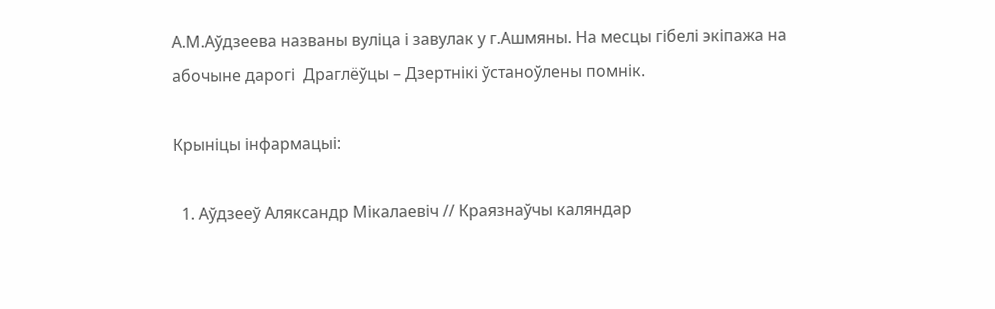А.М.Аўдзеева названы вуліца і завулак у г.Ашмяны. На месцы гібелі экіпажа на абочыне дарогі  Драглёўцы – Дзертнікі ўстаноўлены помнік.

Крыніцы інфармацыі:

  1. Аўдзееў Аляксандр Мікалаевіч // Краязнаўчы каляндар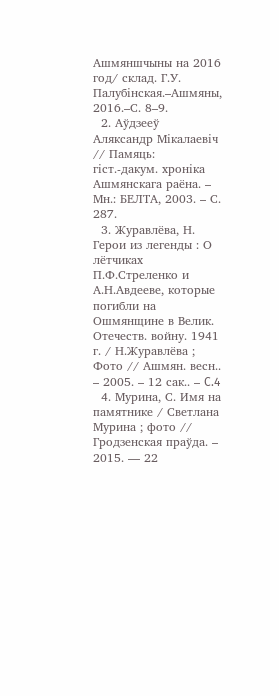Ашмяншчыны на 2016 год/ склад. Г.У. Палубінская.–Ашмяны, 2016.–С. 8–9.
  2. Аўдзееў Аляксандр Мікалаевіч // Памяць: гіст.-дакум. хроніка Ашмянскага раёна. – Мн.: БЕЛТА, 2003. – С. 287.
  3. Журавлёва, Н. Герои из легенды : О лётчиках П.Ф.Стреленко и А.Н.Авдееве, которые погибли на Ошмянщине в Велик. Отечеств. войну. 1941 г. / Н.Журавлёва ; Фото // Ашмян. весн.. – 2005. – 12 сак.. – C.4
  4. Мурина, С. Имя на памятнике / Светлана Мурина ; фото // Гродзенская праўда. – 2015. — 22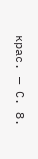крас. — С. 8.